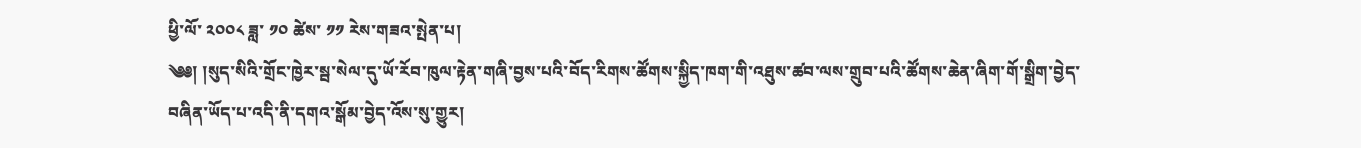ཕྱི་ལོ་ ༢༠༠༨ ཟླ་ ༡༠ ཚེས་ ༡༡ རེས་གཟའ་སྤེན་པ།
༄༅། །སུད་སིའི་གྲོང་ཁྱེར་སྦ་སེལ་དུ་ཡོ་རོབ་ཁུལ་རྟེན་གཞི་བྱས་པའི་བོད་རིགས་ཚོགས་སྐྱིད་ཁག་གི་འཐུས་ཚབ་ལས་གྲུབ་པའི་ཚོགས་ཆེན་ཞིག་གོ་སྒྲིག་བྱེད་བཞིན་ཡོད་པ་འདི་ནི་དགའ་སྒོམ་བྱེད་འོས་སུ་གྱུར།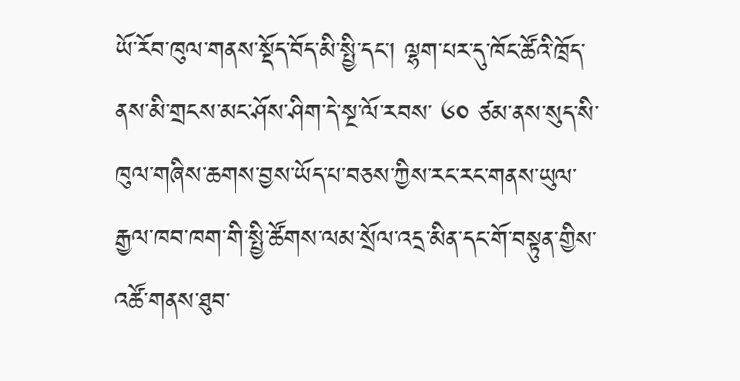ཡོ་རོབ་ཁུལ་གནས་སྡོད་བོད་མི་སྤྱི་དང་། ལྷག་པར་དུ་ཁོང་ཚོའི་ཁྲོད་ནས་མི་གྲངས་མང་ཤོས་ཤིག་དེ་སྔ་ལོ་རབས་ ༦༠ ཙམ་ནས་སུད་སི་ཁུལ་གཞིས་ཆགས་བྱས་ཡོད་པ་བཅས་ཀྱིས་རང་རང་གནས་ཡུལ་རྒྱལ་ཁབ་ཁག་གི་སྤྱི་ཚོགས་ལམ་སྲོལ་འདྲ་མིན་དང་གོ་བསྟུན་གྱིས་འཚོ་གནས་ཐུབ་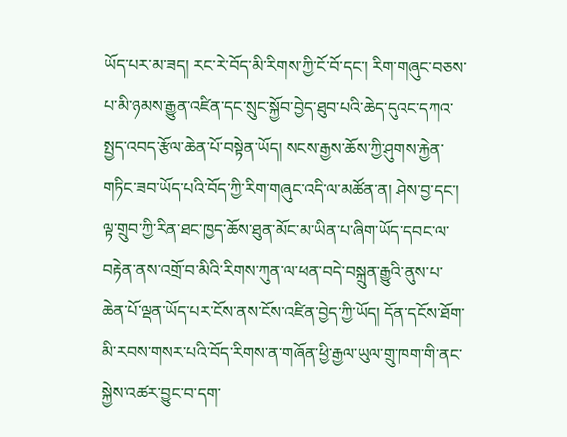ཡོད་པར་མ་ཟད། རང་རེ་བོད་མི་རིགས་ཀྱི་ངོ་བོ་དང་། རིག་གཞུང་བཅས་པ་མི་ཉམས་རྒྱུན་འཛིན་དང་སྲུང་སྐྱོབ་བྱེད་ཐུབ་པའི་ཆེད་དུའང་དཀའ་སྤྱད་འབད་རྩོལ་ཆེན་པོ་བསྟེན་ཡོད། སངས་རྒྱས་ཆོས་ཀྱི་ཤུགས་རྐྱེན་གཏིང་ཟབ་ཡོད་པའི་བོད་ཀྱི་རིག་གཞུང་འདི་ལ་མཚོན་ན། ཤེས་བྱ་དང་། ལྟ་གྲུབ་ཀྱི་རིན་ཐང་ཁྱད་ཆོས་ཐུན་མོང་མ་ཡིན་པ་ཞིག་ཡོད་དབང་ལ་བརྟེན་ནས་འགྲོ་བ་མིའི་རིགས་ཀུན་ལ་ཕན་བདེ་བསྐྲུན་རྒྱུའི་ནུས་པ་ཆེན་པོ་ལྡན་ཡོད་པར་ངོས་ནས་ངོས་འཛིན་བྱེད་ཀྱི་ཡོད། དོན་དངོས་ཐོག་མི་རབས་གསར་པའི་བོད་རིགས་ན་གཞོན་ཕྱི་རྒྱལ་ཡུལ་གྲུ་ཁག་གི་ནང་སྐྱེས་འཚར་བྱུང་བ་དག་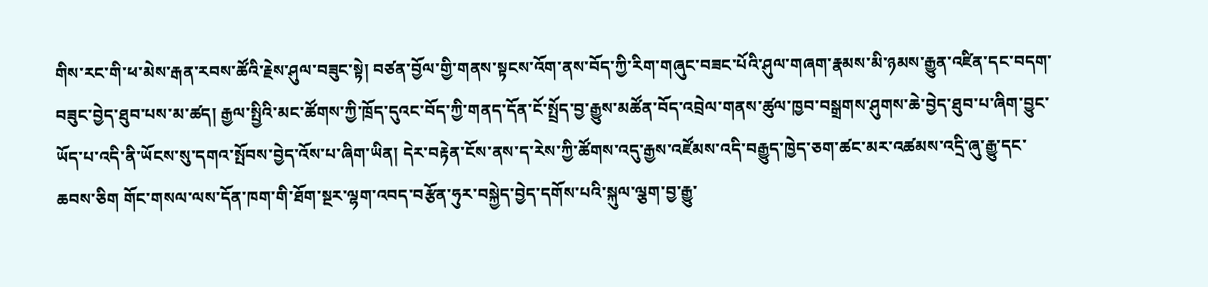གིས་རང་གི་ཕ་མེས་རྒན་རབས་ཚོའི་རྗེས་ཤུལ་བཟུང་སྟེ། བཙན་བྱོལ་གྱི་གནས་སྟངས་འོག་ནས་བོད་ཀྱི་རིག་གཞུང་བཟང་པོའི་ཤུལ་གཞག་རྣམས་མི་ཉམས་རྒྱུན་འཛིན་དང་བདག་བཟུང་བྱེད་ཐུབ་པས་མ་ཚད། རྒྱལ་སྤྱིའི་མང་ཚོགས་ཀྱི་ཁྲོད་དུའང་བོད་ཀྱི་གནད་དོན་ངོ་སྤྲོད་བྱ་རྒྱུས་མཚོན་བོད་འབྲེལ་གནས་ཚུལ་ཁྱབ་བསྒྲགས་ཤུགས་ཆེ་བྱེད་ཐུབ་པ་ཞིག་བྱུང་ཡོད་པ་འདི་ནི་ཡོངས་སུ་དགའ་སྤོབས་བྱེད་འོས་པ་ཞིག་ཡིན། དེར་བརྟེན་ངོས་ནས་ད་རེས་ཀྱི་ཚོགས་འདུ་རྒྱས་འཛོམས་འདི་བརྒྱུད་ཁྱེད་ཅག་ཚང་མར་འཚམས་འདྲི་ཞུ་རྒྱུ་དང་ཆབས་ཅིག གོང་གསལ་ལས་དོན་ཁག་གི་ཐོག་སྔར་ལྷག་འབད་བརྩོན་ཧུར་བསྐྱེད་བྱེད་དགོས་པའི་སྐུལ་ལྕག་བྱ་རྒྱུ་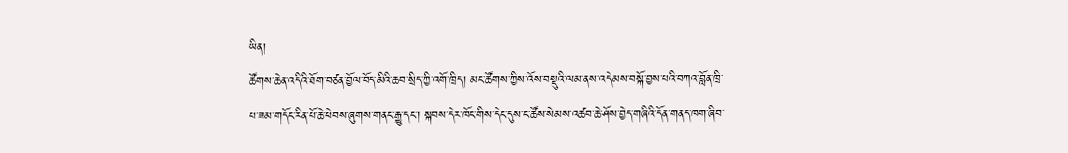ཡིན།
ཚོགས་ཆེན་འདིའི་ཐོག་བཙན་བྱོལ་བོད་མིའི་ཆབ་སྲིད་ཀྱི་འགོ་ཁྲིད། མང་ཚོགས་ཀྱིས་འོས་བསྡུའི་ལམ་ནས་འདེམས་བསྐོ་བྱས་པའི་བཀའ་བློན་ཁྲི་པ་ཟམ་གདོང་རིན་པོ་ཆེ་ཕེབས་ཞུགས་གནང་རྒྱུ་དང་། སྐབས་དེར་ཁོང་གིས་དེང་དུས་ང་ཚོས་སེམས་འཚབ་ཆེ་ཤོས་བྱེད་གཞིའི་དོན་གནད་ཁག་ཞིབ་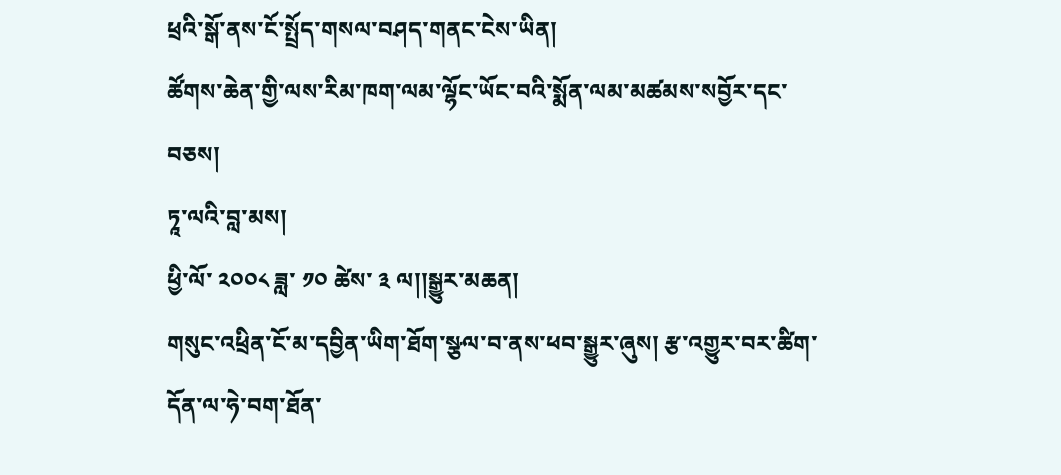ཕྲའི་སྒོ་ནས་ངོ་སྤྲོད་གསལ་བཤད་གནང་ངེས་ཡིན།
ཚོགས་ཆེན་གྱི་ལས་རིམ་ཁག་ལམ་ལྷོང་ཡོང་བའི་སྨོན་ལམ་མཚམས་སབྱོར་དང་བཅས།
ཏཱ་ལའི་བླ་མས།
ཕྱི་ལོ་ ༢༠༠༨ ཟླ་ ༡༠ ཚེས་ ༣ ལ།།སྒྱུར་མཆན།
གསུང་འཕྲིན་ངོ་མ་དབྱིན་ཡིག་ཐོག་སྩལ་བ་ནས་ཕབ་སྒྱུར་ཞུས། རྩ་འགྱུར་བར་ཚིག་དོན་ལ་ཧེ་བག་ཐོན་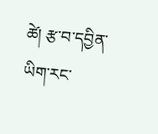ཚེ། རྩ་བ་དབྱིན་ཡིག་རང་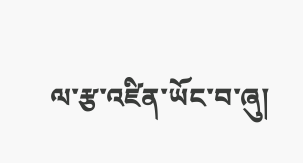ལ་རྩ་འཛིན་ཡོང་བ་ཞུ།